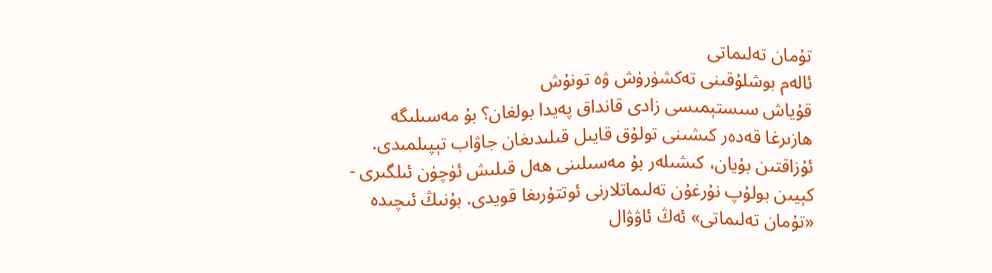تۇمان تەلىماتى
ئالەم بوشلۇقىنى تەكشۈرۈش ۋە تونۇش
قۇياش سىستېمىسى زادى قانداق پەيدا بولغان؟ بۇ مەسىلىگە ھازىرغا قەدەر كىشىنى تولۇق قايىل قىلىدىغان جاۋاب تېپىلمىدى. ئۇزاقتىن بۇيان، كىشىلەر بۇ مەسىلىنى ھەل قىلىش ئۈچۈن ئىلگىرى - كېيىن بولۇپ نۇرغۇن تەلىماتلارنى ئوتتۇرىغا قويدى. بۇنىڭ ئىچىدە «تۇمان تەلىماتى» ئەڭ ئاۋۋال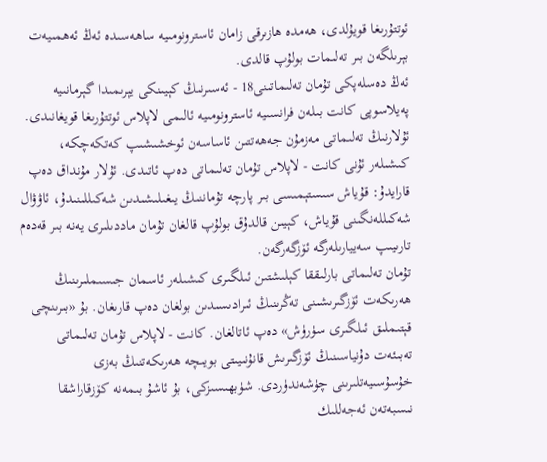ئوتتۇرىغا قويۇلدى، ھەمدە ھازىرقى زامان ئاسترونومىيە ساھەسىدە ئەڭ ئەھمىيەت بېرىلگەن بىر تەلىمات بولۇپ قالدى.
ئەڭ دەسلەپكى تۇمان تەلىماتىنى18 - ئەسىرنىڭ كېيىنكى يېرىمىدا گېرمانىيە پەيلاسوپى كانت بىلەن فرانسىيە ئاسترونومىيە ئالىمى لاپلاس ئوتتۇرىغا قويغانىدى. ئۇلارنىڭ تەلىماتى مەزمۇن جەھەتتىن ئاساسەن ئوخشىشىپ كەتكەچكە، كىشىلەر ئۇنى كانت - لاپلاس تۇمان تەلىماتى دەپ ئاتىدى. ئۇلار مۇنداق دەپ قارايدۇ: قۇياش سىستېمىسى بىر پارچە تۇماننىڭ يىغىلىشىدىن شەكىللىنىدۇ، ئاۋۋال شەكىللەنگىنى قۇياش، كېيىن قالدۇق بولۇپ قالغان تۇمان ماددىلىرى يەنە بىر قەدەم تارىيىپ سەييارىلەرگە ئۆزگەرگەن.
تۇمان تەلىماتى بارلىققا كېلىشتىن ئىلگىرى كىشىلەر ئاسمان جىسىملىرىنىڭ ھەرىكەت ئۆزگىرىشىنى تەڭرىنىڭ ئىرادىسىدىن بولغان دەپ قارىغان. بۇ «بىرىنچى قېتىملىق ئىلگىرى سۈرۈش» دەپ ئاتالغان. كانت - لاپلاس تۇمان تەلىماتى تەبىئەت دۇنياسىنىڭ ئۆزگىرىش قانۇنىيىتى بويىچە ھەرىكەتنىڭ بەزى خۇسۇسىيەتلىرىنى چۈشەندۈردى. شۈبھىسىزكى، بۇ ئاشۇ بىمەنە كۆزقاراشقا نىسبەتەن ئەجەللىك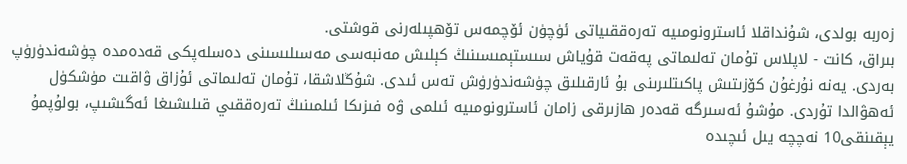زەربە بولدى، شۇنداقلا ئاسترونومىيە تەرەققىياتى ئۈچۈن ئۆچمەس تۆھپىلەرنى قوشتى.
بىراق، كانت - لاپلاس تۇمان تەلىماتى پەقەت قۇياش سىستېمىسىنىڭ كېلىش مەنبەسى مەسىلىسىنى دەسلەپكى قەدەمدە چۈشەندۈرۈپ بەردى. يەنە نۇرغۇن كۆزىتىش پاكىتلىرىنى بۇ ئارقىلىق چۈشەندۈرۈش تەس ئىدى. شۇڭلاشقا، تۇمان تەلىماتى ئۇزاق ۋاقىت مۈشكۈل ئەھۋالدا تۇردى. مۇشۇ ئەسىرگە قەدەر ھازىرقى زامان ئاسترونومىيە ئىلمى ۋە فىزىكا ئىلمىنىڭ تەرەققىي قىلىشىغا ئەگىشىپ، بولۇپمۇ يېقىنقى10 نەچچە يىل ئىچىدە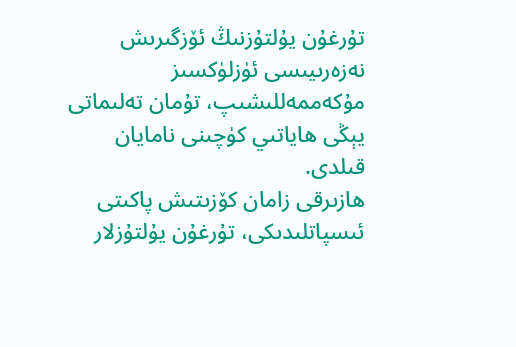تۇرغۇن يۇلتۇزنىڭ ئۆزگىرىش نەزەرىيىسى ئۈزلۈكسىز مۇكەممەللىشىپ، تۇمان تەلىماتى يېڭى ھاياتىي كۈچىنى نامايان قىلدى.
ھازىرقى زامان كۆزىتىش پاكىتى ئىسپاتلىدىكى، تۇرغۇن يۇلتۇزلار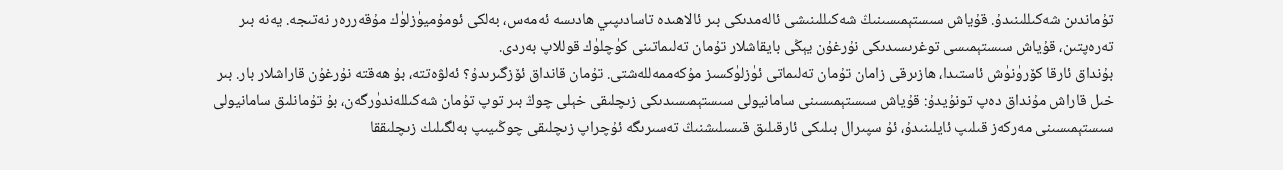تۇماندىن شەكىللىنىدۇ. قۇياش سىستېمىسىنىڭ شەكىللىنىشى ئالەمدىكى بىر ئالاھىدە تاسادىپىي ھادىسە ئەمەس، بەلكى ئومۇميۈزلۈك مۇقەررەر نەتىجە. يەنە بىر تەرەپتىن، قۇياش سىستېمىسى توغرىسىدىكى نۇرغۇن يېڭى بايقاشلار تۇمان تەلىماتىنى كۈچلۈك قوللاپ بەردى.
بۇنداق ئارقا كۆرۈنۈش ئاستىدا، ھازىرقى زامان تۇمان تەلىماتى ئۈزلۈكسىز مۇكەممەللەشتى. تۇمان قانداق ئۆزگىرىدۇ؟ ئەلۋەتتە، بۇ ھەقتە نۇرغۇن قاراشلار بار. بىر خىل قاراش مۇنداق دەپ تونۇيدۇ: قۇياش سىستېمىسىنى سامانيولى سىستېمىسىدىكى زىچلىقى خېلى چوڭ بىر توپ تۇمان شەكىللەندۈرگەن، بۇ تۇمانلىق سامانيولى سىستېمىسىنى مەركەز قىلىپ ئايلىنىدۇ، ئۇ سپىرال بىلىكى ئارقىلىق قىسىلىشنىڭ تەسىرىگە ئۇچراپ زىچلىقى چوڭىيىپ بەلگىلىك زىچلىققا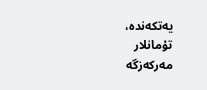يەتكەندە، تۇمانلار مەركەزگە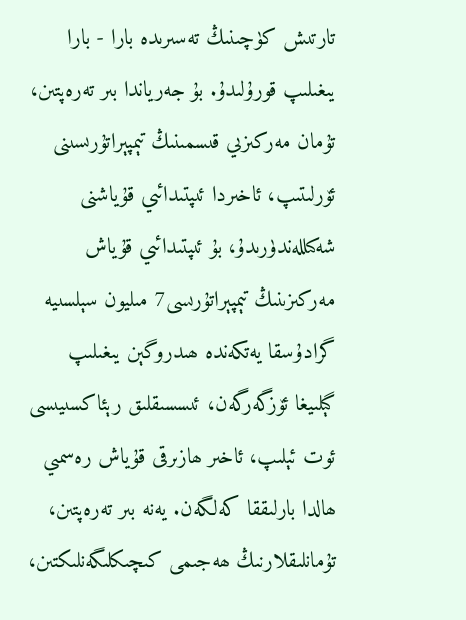تارتىش كۈچىنىڭ تەسىرىدە بارا - بارا يىغىلىپ قورۇلىدۇ. بۇ جەرياندا بىر تەرەپتىن، تۇمان مەركىزىي قىسمىنىڭ تېمپېراتۇرىسىنى ئۆرلىتىپ، ئاخىردا ئىپتىدائىي قۇياشنى شەكىللەندۈرىدۇ، بۇ ئىپتىدائىي قۇياش مەركىزىنىڭ تېمپېراتۇرىسى7 مىليون سېلسىيە گرادۇسقا يەتكەندە ھىدروگېن يىغىلىپ گېلىيغا ئۆزگەرگەن، ئىسسىقلىق رېئاكسىيىسى ئوت ئېلىپ، ئاخىر ھازىرقى قۇياش رەسمىي ھالدا بارلىققا كەلگەن. يەنە بىر تەرەپتىن، تۇمانلىقلارنىڭ ھەجىمى كىچىكلىگەنلىكتىن،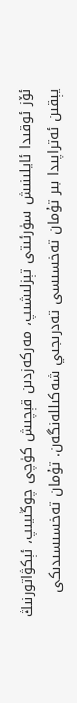ئۆز ئوقىدا ئايلىنىش سۈرئىتى تېزلىشىپ، مەركەزدىن قېچىش كۈچى چوڭىيىپ، ئېكۋاتورنىڭ يېقىن ئەتراپىدا بىر تۇمان تەخسىسى تەدرىجىي شەكىللەنگەن. تۇمان تەخسىسىدىكى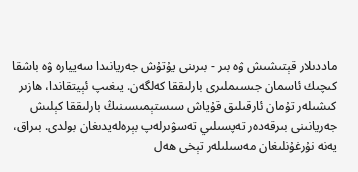ماددىلار قېتىشىش ۋە بىر - بىرىنى يۇتۇش جەريانىدا سەييارە ۋە باشقا كىچىك ئاسمان جىسىملىرى بارلىققا كەلگەن. يىغىپ ئېيتقاندا، ھازىر كىشىلەر تۇمان ئارقىلىق قۇياش سىستېمىسىنىڭ بارلىققا كېلىش جەريانىنى بىرقەدەر تەپسىلىي تەسۋىرلەپ بېرەلەيدىغان بولدى. بىراق، يەنە نۇرغۇنلىغان مەسىلىلەر تېخى ھەل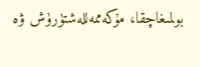بولمىغاچقا، مۇكەممەللەشتۈرۈش ۋە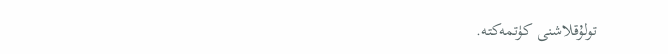تولۇقلاشنى كۈتمەكتە.